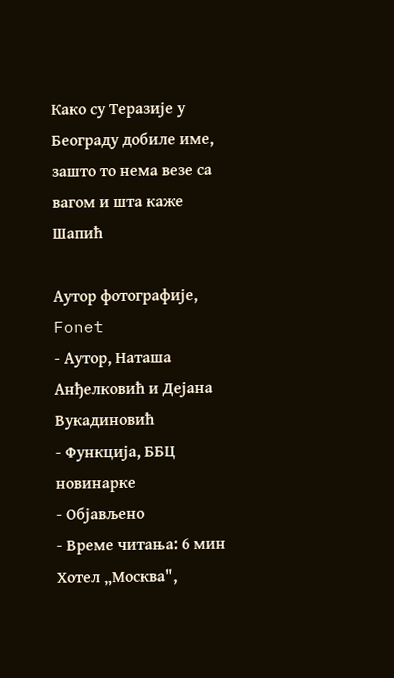Како су Теразије у Београду добиле име, зашто то нема везе са вагом и шта каже Шапић

Аутор фотографије, Fonet
- Аутор, Наташа Анђелковић и Дејана Вукадиновић
- Функција, ББЦ новинарке
- Објављено
- Време читања: 6 мин
Хотел „Москва",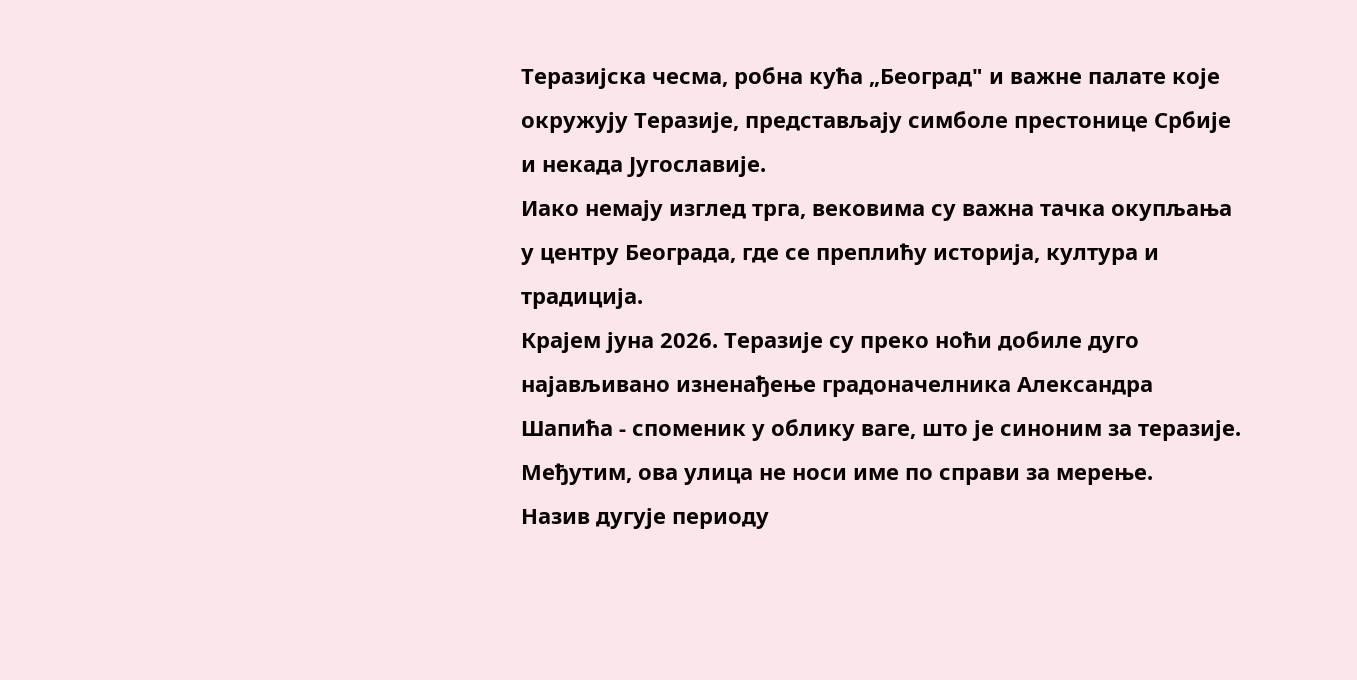Теразијска чесма, робна кућа „Београд" и важне палате које окружују Теразије, представљају симболе престонице Србије и некада Југославије.
Иако немају изглед трга, вековима су важна тачка окупљања у центру Београда, где се преплићу историја, култура и традиција.
Крајем јуна 2026. Теразије су преко ноћи добиле дуго најављивано изненађење градоначелника Александра Шапића - споменик у облику ваге, што је синоним за теразије.
Међутим, ова улица не носи име по справи за мерење.
Назив дугује периоду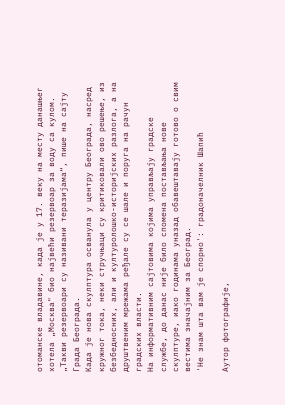отоманске владавине, када је у 17. веку на месту данашњег хотела „Москва" био највећи резервоар за воду са кулом.
„Такви резервоари су називани теразијама“, пише на сајту Града Београда.
Када је нова скулптура осванула у центру Београда, насред кружног тока, неки стручњаци су критиковали ово решење, из безбедносних, али и културолошко-историјских разлога, а на друштвеним мрежама ређале су се шале и поруга на рачун градских власти.
На информативним сајтовима којима управљају градске службе, до данас није било спомена постављања нове скулптуре, иако годинама уназад обавештавају готово о свим вестима значајним за Београд.
'Не знам шта вам је спорно': градоначелник Шапић

Аутор фотографије,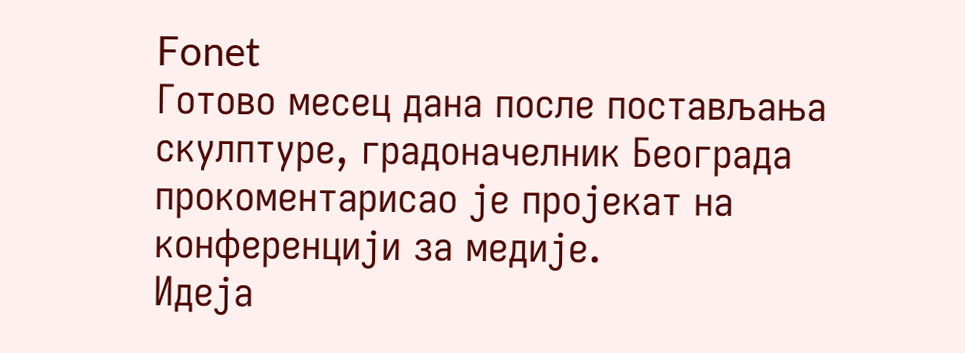Fonet
Готово месец дана после постављања скулптуре, градоначелник Београда прокоментарисао је пројекат на конференцији за медије.
Идеја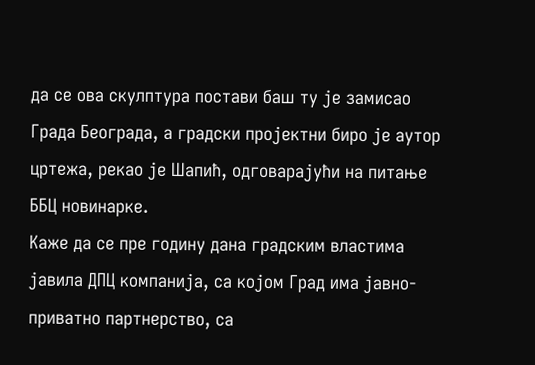да се ова скулптура постави баш ту је замисао Града Београда, а градски пројектни биро је аутор цртежа, рекао је Шапић, одговарајући на питање ББЦ новинарке.
Каже да се пре годину дана градским властима јавила ДПЦ компанија, са којом Град има јавно-приватно партнерство, са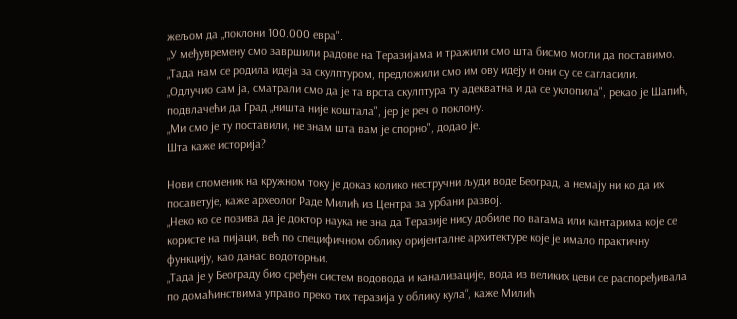жељом да „поклони 100.000 евра".
„У међувремену смо завршили радове на Теразијама и тражили смо шта бисмо могли да поставимо.
„Тада нам се родила идеја за скулптуром, предложили смо им ову идеју и они су се сагласили.
„Одлучио сам ја, сматрали смо да је та врста скулптура ту адекватна и да се уклопила", рекао је Шапић, подвлачећи да Град „ништа није коштала", јер је реч о поклону.
„Ми смо је ту поставили, не знам шта вам је спорно", додао је.
Шта каже историја?

Нови споменик на кружном току је доказ колико нестручни људи воде Београд, а немају ни ко да их посаветује, каже археолог Раде Милић из Центра за урбани развој.
„Неко ко се позива да је доктор наука не зна да Теразије нису добиле по вагама или кантарима које се користе на пијаци, већ по специфичном облику оријенталне архитектуре које је имало практичну функцију, као данас водоторњи.
„Тада је у Београду био сређен систем водовода и канализације, вода из великих цеви се распоређивала по домаћинствима управо преко тих теразија у облику кула“, каже Милић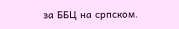за ББЦ на српском.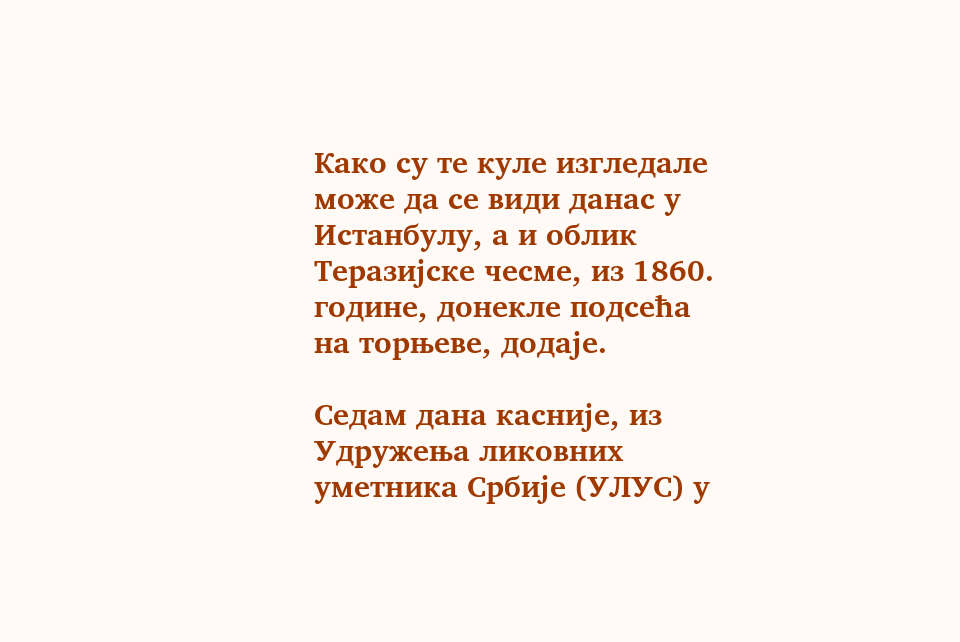Како су те куле изгледале може да се види данас у Истанбулу, а и облик Теразијске чесме, из 1860. године, донекле подсећа на торњеве, додаје.

Седам дана касније, из Удружења ликовних уметника Србије (УЛУС) у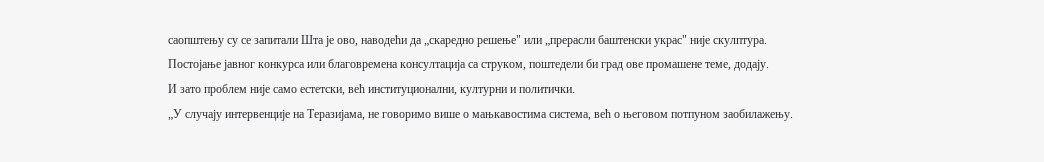саопштењу су се запитали Шта је ово, наводећи да „скаредно решење" или „прерасли баштенски украс" није скулптура.
Постојање јавног конкурса или благовремена консултација са струком, поштедели би град ове промашене теме, додају.
И зато проблем није само естетски, већ институционални, културни и политички.
„У случају интервенције на Теразијама, не говоримо више о мањкавостима система, већ о његовом потпуном заобилажењу.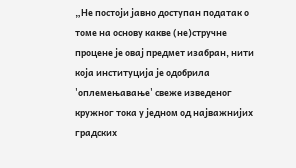„Не постоји јавно доступан податак о томе на основу какве (не)стручне процене је овај предмет изабран, нити која институција је одобрила 'оплемењавање' свеже изведеног кружног тока у једном од најважнијих градских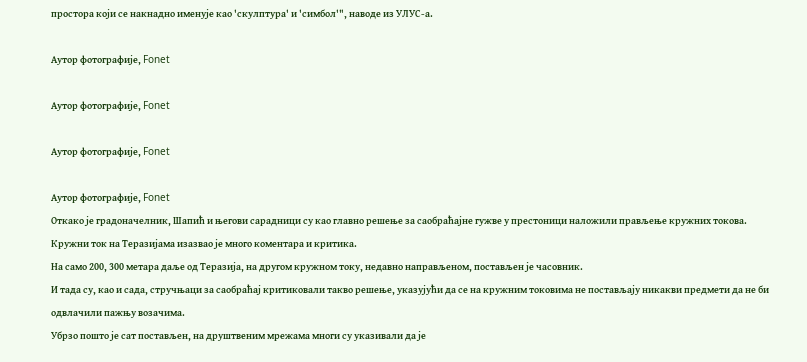простора који се накнадно именује као 'скулптура' и 'симбол'", наводе из УЛУС-а.

Аутор фотографије, Fonet

Аутор фотографије, Fonet

Аутор фотографије, Fonet

Аутор фотографије, Fonet
Откако је градоначелник, Шапић и његови сарадници су као главно решење за саобраћајне гужве у престоници наложили прављење кружних токова.
Кружни ток на Теразијама изазвао је много коментара и критика.
На само 200, 300 метара даље од Теразија, на другом кружном току, недавно направљеном, постављен је часовник.
И тада су, као и сада, стручњаци за саобраћај критиковали такво решење, указујући да се на кружним токовима не постављају никакви предмети да не би одвлачили пажњу возачима.
Убрзо пошто је сат постављен, на друштвеним мрежама многи су указивали да је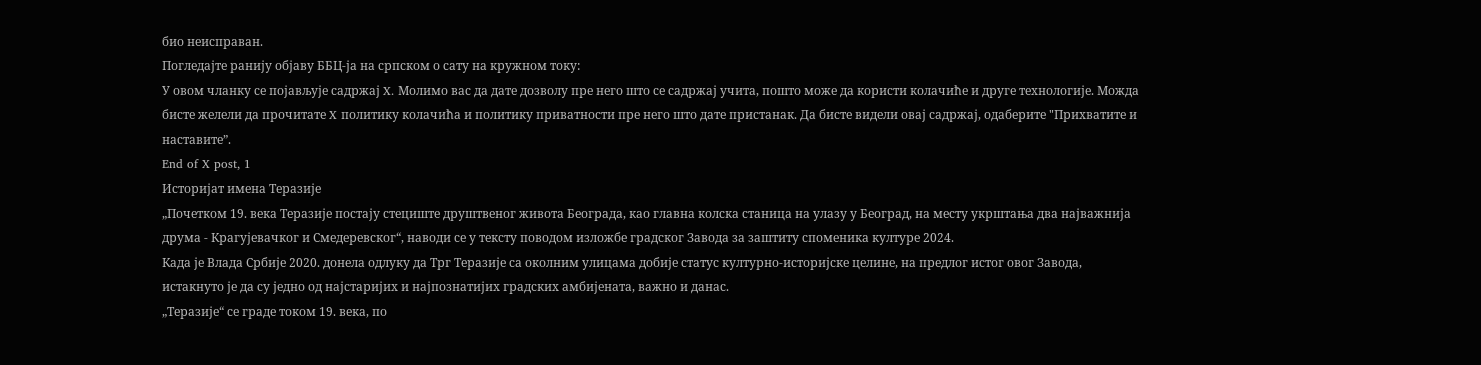био неисправан.
Погледајте ранију објаву ББЦ-ја на српском о сату на кружном току:
У овом чланку се појављује садржај X. Молимо вас да дате дозволу пре него што се садржај учита, пошто може да користи колачиће и друге технологије. Можда бисте желели да прочитате X политику колачића и политику приватности пре него што дате пристанак. Да бисте видели овај садржај, одаберите "Прихватите и наставите”.
End of X post, 1
Историјат имена Теразије
„Почетком 19. века Теразије постају стециште друштвеног живота Београда, као главна колска станица на улазу у Београд, на месту укрштања два најважнија друма - Крагујевачког и Смедеревског“, наводи се у тексту поводом изложбе градског Завода за заштиту споменика културе 2024.
Када је Влада Србије 2020. донела одлуку да Трг Теразије са околним улицама добије статус културно-историјске целине, на предлог истог овог Завода, истакнуто је да су једно од најстаријих и најпознатијих градских амбијената, важно и данас.
„Теразије“ се граде током 19. века, по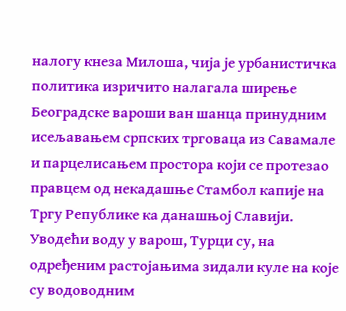налогу кнеза Милоша, чија је урбанистичка политика изричито налагала ширење Београдске вароши ван шанца принудним исељавањем српских трговаца из Савамале и парцелисањем простора који се протезао правцем од некадашње Стамбол капије на Тргу Републике ка данашњој Славији.
Уводећи воду у варош, Турци су, на одређеним растојањима зидали куле на које су водоводним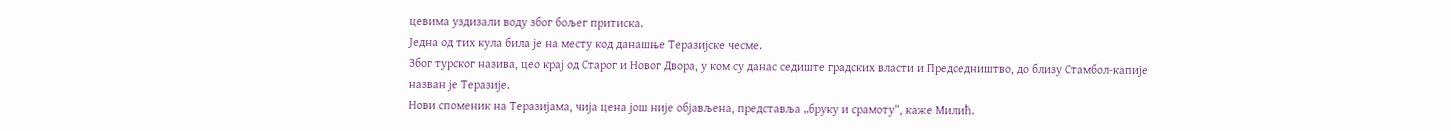цевима уздизали воду због бољег притиска.
Једна од тих кула била је на месту код данашње Теразијске чесме.
Због турског назива, цео крај од Старог и Новог Двора, у ком су данас седиште градских власти и Председништво, до близу Стамбол-капије назван је Теразије.
Нови споменик на Теразијама, чија цена још није објављена, представља „бруку и срамоту“, каже Милић.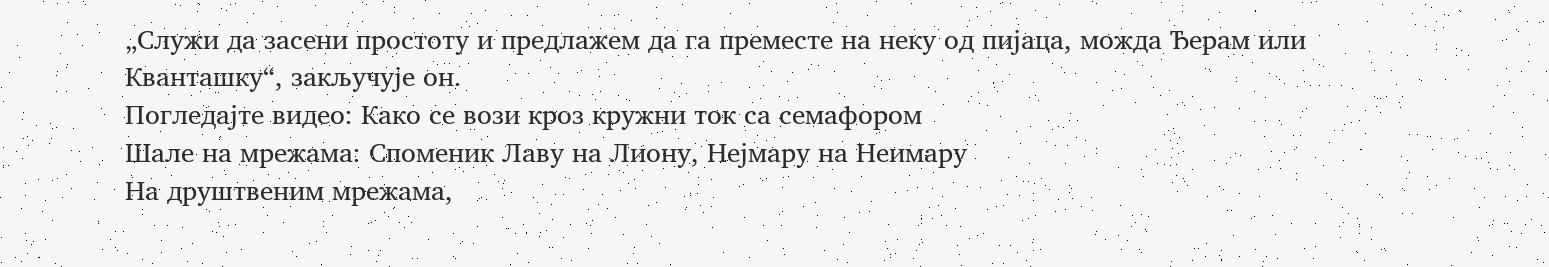„Служи да засени простоту и предлажем да га преместе на неку од пијаца, можда Ђерам или Кванташку“, закључује он.
Погледајте видео: Како се вози кроз кружни ток са семафором
Шале на мрежама: Споменик Лаву на Лиону, Нејмару на Неимару
На друштвеним мрежама,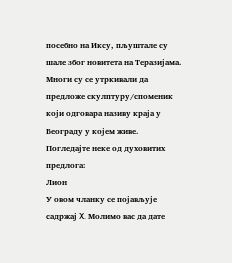посебно на Иксу, пљуштале су шале због новитета на Теразијама.
Многи су се утркивали да предложе скулптуру/споменик који одговара називу краја у Београду у којем живе.
Погледајте неке од духовитих предлога:
Лион
У овом чланку се појављује садржај X. Молимо вас да дате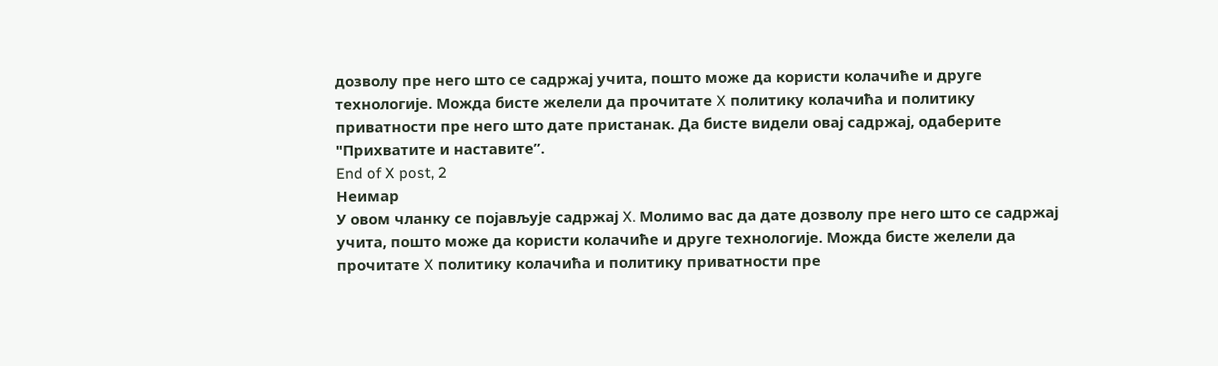дозволу пре него што се садржај учита, пошто може да користи колачиће и друге технологије. Можда бисте желели да прочитате X политику колачића и политику приватности пре него што дате пристанак. Да бисте видели овај садржај, одаберите "Прихватите и наставите”.
End of X post, 2
Неимар
У овом чланку се појављује садржај X. Молимо вас да дате дозволу пре него што се садржај учита, пошто може да користи колачиће и друге технологије. Можда бисте желели да прочитате X политику колачића и политику приватности пре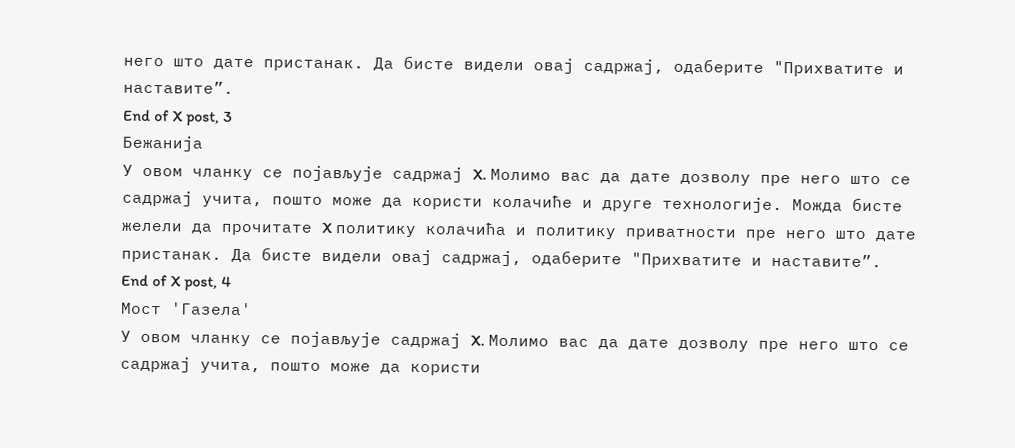него што дате пристанак. Да бисте видели овај садржај, одаберите "Прихватите и наставите”.
End of X post, 3
Бежанија
У овом чланку се појављује садржај X. Молимо вас да дате дозволу пре него што се садржај учита, пошто може да користи колачиће и друге технологије. Можда бисте желели да прочитате X политику колачића и политику приватности пре него што дате пристанак. Да бисте видели овај садржај, одаберите "Прихватите и наставите”.
End of X post, 4
Мост 'Газела'
У овом чланку се појављује садржај X. Молимо вас да дате дозволу пре него што се садржај учита, пошто може да користи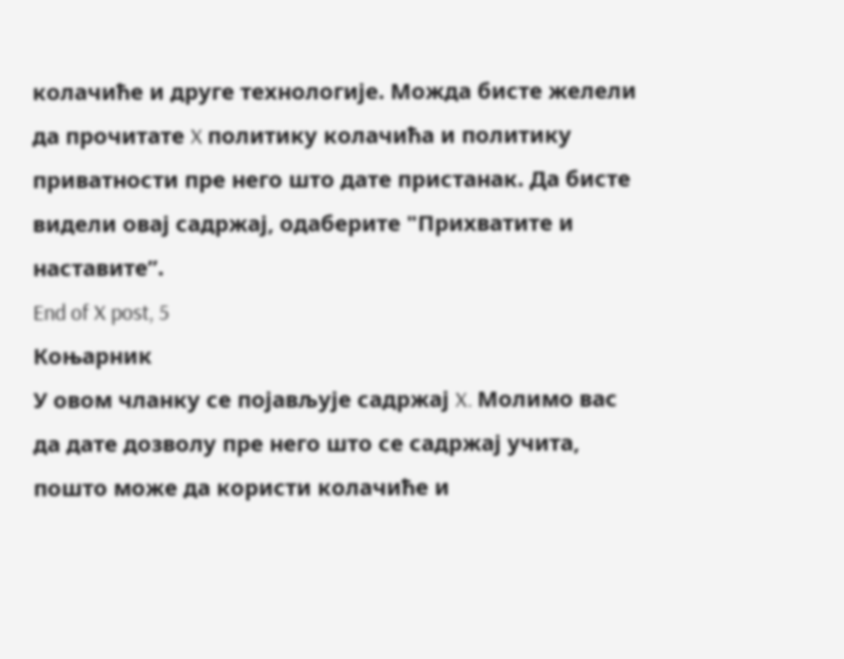колачиће и друге технологије. Можда бисте желели да прочитате X политику колачића и политику приватности пре него што дате пристанак. Да бисте видели овај садржај, одаберите "Прихватите и наставите”.
End of X post, 5
Коњарник
У овом чланку се појављује садржај X. Молимо вас да дате дозволу пре него што се садржај учита, пошто може да користи колачиће и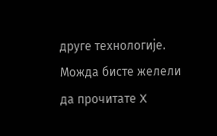друге технологије. Можда бисте желели да прочитате X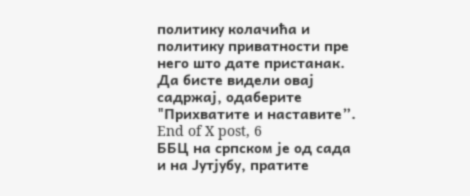политику колачића и политику приватности пре него што дате пристанак. Да бисте видели овај садржај, одаберите "Прихватите и наставите”.
End of X post, 6
ББЦ на српском је од сада и на Јутјубу, пратите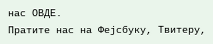нас ОВДЕ.
Пратите нас на Фејсбуку, Твитеру,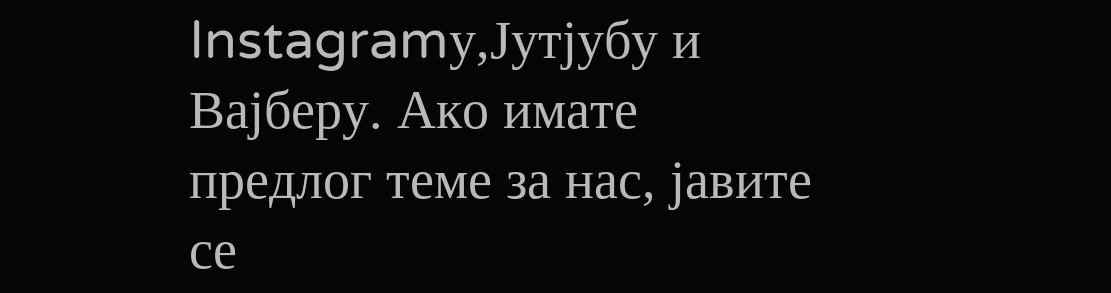Instagramу,Јутјубу и Вајберу. Ако имате предлог теме за нас, јавите се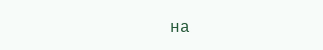на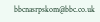bbcnasrpskom@bbc.co.uk